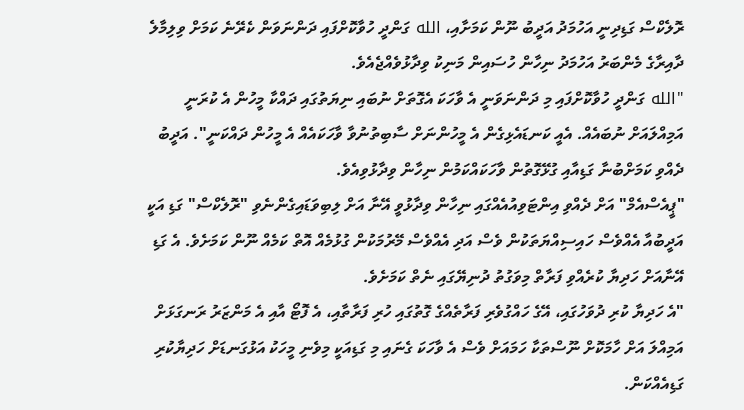ރޮލެކްސް ގަޑިދިނީ އަހުމަދު އަދީބު ނޫން ކަމަށާއި، الله ގަންދީ ހުވާކޮށްފައި ދަންނަވަން ކެރޭނެ ކަމަށް ވިލިމާލެ ދާއިރާގެ މެންބަރު އަހުމަދު ނިހާން ހުސައިން މަނިކު ވިދާޅުވެއްޖެއެވެ.
"الله ގަންދީ ހުވާކޮށްފައި މި ދަންނަވަނީ އެ ވާހަކަ އެގޮތަށް ނުބައި ނިޔަތުގައި ދައްކާ މީހުން އެ ކުރަނީ އަމިއްލައަށް ނުބައެއް. އެއީ ކަނޑައެޅިގެން އެ މީހުންނަށް ސާބިތުނުވާ ވާހަކައެއް އެ މީހުން ދައްކަނީ". އަދީބު ދެއްވި ކަމަށްބުނާ ގަޑިއާއި ގުޅޭގޮތުން ވާހަކައްކަމުން ނިހާން ވިދާޅުވިއެވެ.
"ޕީއެސްއެމް" އަށް ދެއްވި އިންޓަވިއުއެއްގައި ނިހާން ވިދާޅުވީ އޭނާ އަށް ލިބިވަޑައިގެންނެވި "ރޮލެކްސް" ގަޑި އަކީ އަދީބުއާ އެއްވެސް ހައިސިއްޔަތަކުން ވެސް އަދި އެއްވެސް މޭރުމަކުން ގުޅުމެއް އޮތް ކަމެއް ނޫން ކަމަށެވެ. އެ ގަޑި އޭނާއަށް ހަދިޔާ ކުރެއްވި ފަރާތް މިވަގުތު ދުނިޔޭގައި ނެތް ކަމަށެވެ.
"އެ ހަދިޔާ ކުރި ދުވަހުގައި، އޭގެ ހައްގުވެރި ފަރާތެއްގެ ގޮތުގައި ހުރި ފަރާތާއި، އެ ފޮޓޯ އާއި އެ މަންޒަރު ރަނގަޅަށް އަމިއްލަ އަށް ހާމަކޮށް ނޫސްތަކާ ހަމައަށް ވެސް އެ ވާހަކަ ގެނައި މި ގަޑިއަކީ މިވެނި މީހަކު އަޅުގަނޑަށް ހަދިޔާކުރި ގަޑިއެއްކަން.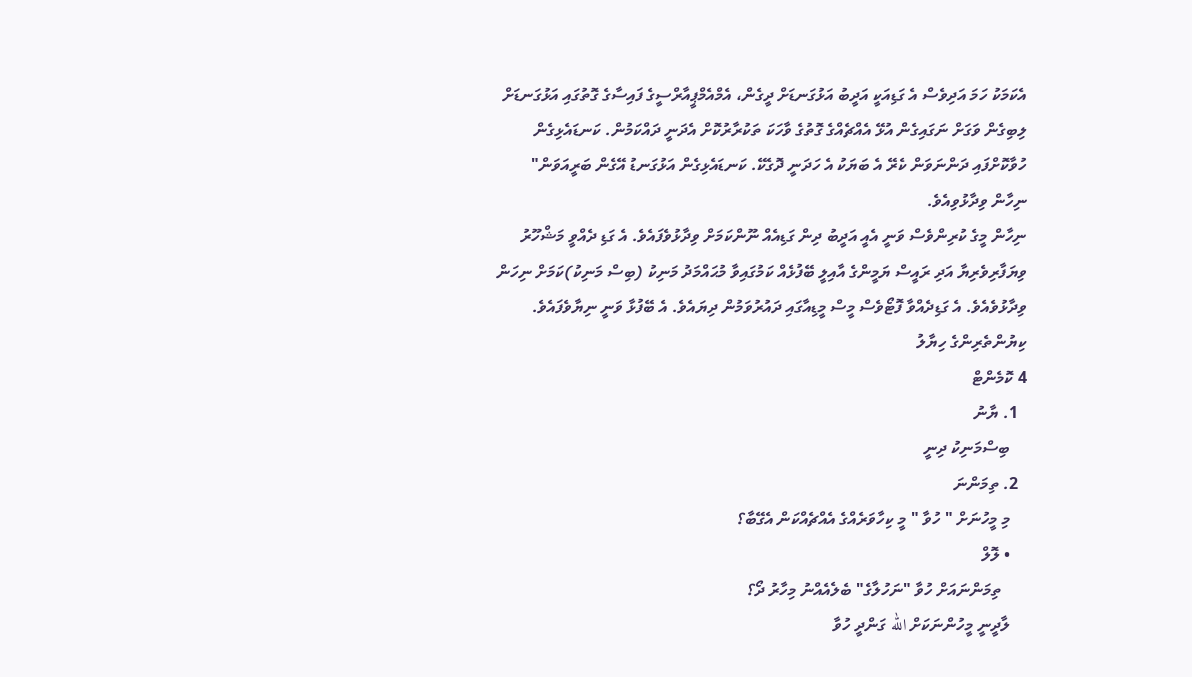އެކަމަކު ހަމަ އަދިވެސް އެ ގަޑިއަކީ އަދީބު އަޅުގަނޑަށް ދީގެން، އެމްއެމްޕީއާރްސީގެ ފައިސާގެ ގޮތުގައި އަޅުގަނޑަށް ލިބިގެން ވަގަށް ނަގައިގެން އުޅޭ އެއްޗެއްގެ ގޮތުގެ ވާހަކަ ތަކުރާރުކޮށް އެދަނީ ދައްކަމުން. ކަނޑައެޅިގެން ހުވާކޮށްފައި ދަންނަވަން ކެރޭ އެ ބަޔަކު އެ ހަދަނީ ދޮގެކޭ. ކަނޑައެޅިގެން އަޅުގަނޑު އޭގެން ބަރީއަވަން" ނިހާން ވިދާޅުވިއެވެ.
ނިހާން މީގެ ކުރިންވެސް ވަނީ އެއީ އަދީބު ދިން ގަޑިއެއް ނޫންކަމަށް ވިދާޅުވެފައެވެ. އެ ގަޑި ދެއްވީ މަޝްހޫރު ވިޔަފާރިވެރިޔާ އަދި ރައީސް ޔަމީންގެ އާއިލީ ބޭފުޅެއް ކަމުގައިވާ މުޙައްމަދު މަނިކު (ބިސް މަނިކު)ކަމަށް ނިހަން ވިދާޅުވެއެވެ. އެ ގަޑިދެއްވާ ފޮޓޯވެސް މީސް މީޑިއާގައި ދައުރުވަމުން ދިޔައެވެ. އެ ބޭފުޅާ ވަނީ ނިޔާވެފައެވެ.
ކިޔުންތެރިންގެ ހިޔާލު
4 ކޮމެންޓް
  1. ޔާނު
    ބިސްމަނިކު ދިނީ
  2. ތިމަންނަ
    މި މީހުނަށް " ހުވާ " މީ ކިހާވަރެއްގެ އެއްޗެއްކަން އެގޭބާ؟
    • ލޮލް
      ތިމަންނައަށް ހުވާ "ނަހުލާގެ" ބެލެއެއްނު މިހާރު ދޯ؟
    ލާދީނީ މީހުންނަކަށް الله ގަންދީ ހުވާ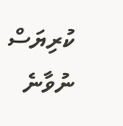ކުރިޔަސް ނުވާނެ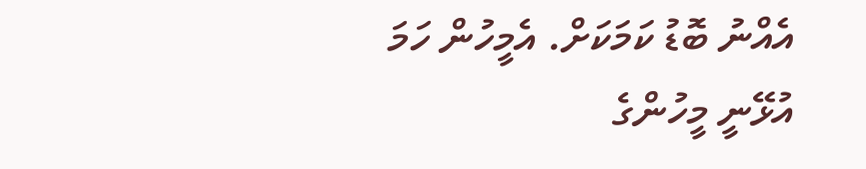އެއްނު ބޮޑު ކަމަކަށް. އެމީހުން ހަމަ އުޅޭނީ މީހުންގެ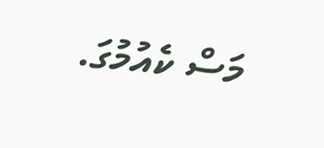މަސް ކެއުމުގަ.